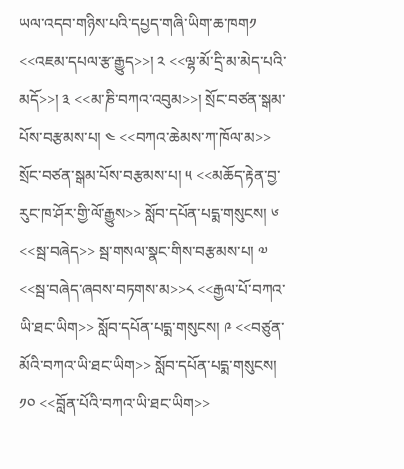ཡལ་འདབ་གཉིས་པའི་དཔྱད་གཞི་ཡིག་ཆ་ཁག༡ <<འཇམ་དཔལ་རྩ་རྒྱུད>>། ༢ <<ལྷ་མོ་དྲི་མ་མེད་པའི་མདོ>>། ༣ <<མ་ཎི་བཀའ་འབུམ>>། སྲོང་བཙན་སྒམ་པོས་བརྩམས་པ། ༤ <<བཀའ་ཆེམས་ཀ་ཁོལ་མ>> སྲོང་བཙན་སྒམ་པོས་བརྩམས་པ། ༥ <<མཆོད་རྟེན་བྱ་རུང་ཁ་ཤོར་གྱི་ལོ་རྒྱུས>> སློབ་དཔོན་པདྨ་གསུངས། ༦ <<སྦ་བཞེད>> སྦ་གསལ་སྣང་གིས་བརྩམས་པ། ༧ <<སྦ་བཞེད་ཞབས་བཏགས་མ>>༨ <<རྒྱལ་པོ་བཀའ་ཡི་ཐང་ཡིག>> སློབ་དཔོན་པདྨ་གསུངས། ༩ <<བཙུན་མོའི་བཀའ་ཡི་ཐང་ཡིག>> སློབ་དཔོན་པདྨ་གསུངས། ༡༠ <<བློན་པོའི་བཀའ་ཡི་ཐང་ཡིག>>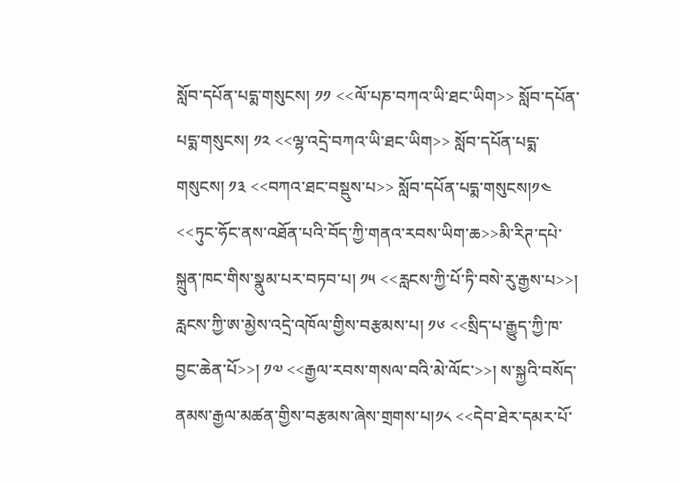སློབ་དཔོན་པདྨ་གསུངས། ༡༡ <<ལོ་པཎ་བཀའ་ཡི་ཐང་ཡིག>> སློབ་དཔོན་པདྨ་གསུངས། ༡༢ <<ལྷ་འདྲེ་བཀའ་ཡི་ཐང་ཡིག>> སློབ་དཔོན་པདྨ་གསུངས། ༡༣ <<བཀའ་ཐང་བསྡུས་པ>> སློབ་དཔོན་པདྨ་གསུངས།༡༤ <<ཏུང་ཧོང་ནས་འཐོན་པའི་བོད་ཀྱི་གནའ་རབས་ཡིག་ཆ>>མི་རིཊ་དཔེ་སྐྲུན་ཁང་གིས་སྣུམ་པར་བཏབ་པ། ༡༥ <<རླངས་ཀྱི་པོ་ཏི་བསེ་རུ་རྒྱས་པ>>། རླངས་ཀྱི་ཨ་མྱེས་འདྲེ་འཁོལ་གྱིས་བརྩམས་པ། ༡༦ <<སྲིད་པ་རྒྱུད་ཀྱི་ཁ་བྱང་ཆེན་པོ>>། ༡༧ <<རྒྱལ་རབས་གསལ་བའི་མེ་ལོང་>>། ས་སྐྱའི་བསོད་ནམས་རྒྱལ་མཚན་གྱིས་བརྩམས་ཞེས་གྲགས་པ།༡༨ <<དེབ་ཐེར་དམར་པོ་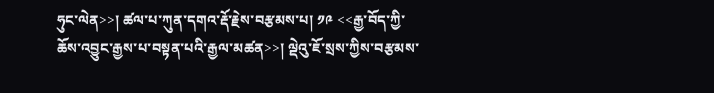ཧུང་ལེན>>། ཚལ་པ་ཀུན་དགའ་རྡོ་རྗེས་བརྩམས་པ། ༡༩ <<རྒྱ་བོད་ཀྱི་ཆོས་འབྱུང་རྒྱས་པ་བསྟན་པའི་རྒྱལ་མཚན>>། ལྡེའུ་ཇོ་སྲས་ཀྱིས་བརྩམས་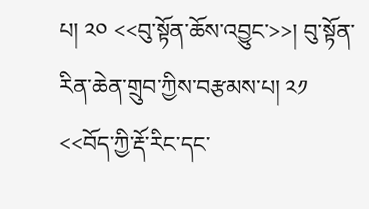པ། ༢༠ <<བུ་སྟོན་ཆོས་འབྱུང་>>། བུ་སྟོན་རིན་ཆེན་གྲུབ་ཀྱིས་བརྩམས་པ། ༢༡ <<བོད་ཀྱི་རྡོ་རིང་དང་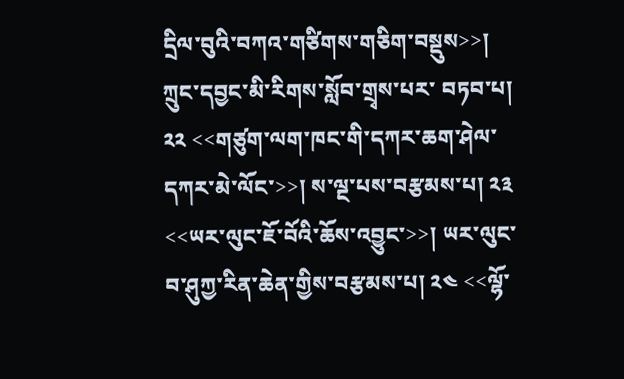དྲིལ་བུའི་བཀའ་གཙིགས་གཅིག་བསྡུས>>། ཀྲུང་དབྱང་མི་རིགས་སློབ་གྲྭས་པར་ བཏབ་པ། ༢༢ <<གཙུག་ལག་ཁང་གི་དཀར་ཆག་ཤེལ་དཀར་མེ་ལོང་>>། ས་ལྔ་པས་བརྩམས་པ། ༢༣ <<ཡར་ལུང་ཇོ་བོའི་ཆོས་འབྱུང་>>། ཡར་ལུང་བ་ཤུཀྱ་རིན་ཆེན་གྱིས་བརྩམས་པ། ༢༤ <<ལྷོ་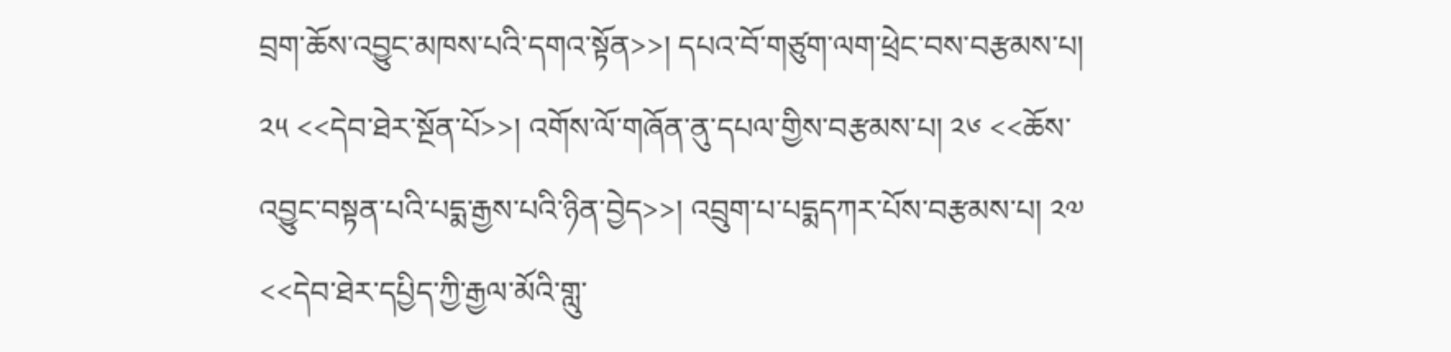བྲག་ཆོས་འབྱུང་མཁས་པའི་དགའ་སྟོན>>། དཔའ་བོ་གཙུག་ལག་ཕྲེང་བས་བརྩམས་པ། ༢༥ <<དེབ་ཐེར་སྔོན་པོ>>། འགོས་ལོ་གཞོན་ནུ་དཔལ་གྱིས་བརྩམས་པ། ༢༦ <<ཆོས་འབྱུང་བསྟན་པའི་པདྨ་རྒྱས་པའི་ཉིན་བྱེད>>། འབྲུག་པ་པདྨདཀར་པོས་བརྩམས་པ། ༢༧ <<དེབ་ཐེར་དཔྱིད་ཀྱི་རྒྱལ་མོའི་གླུ་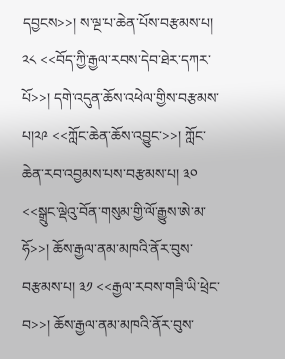དབྱངས>>། ས་ལྔ་པ་ཆེན་པོས་བརྩམས་པ། ༢༨ <<བོད་ཀྱི་རྒྱལ་རབས་དེབ་ཐེར་དཀར་པོ>>། དགེ་འདུན་ཆོས་འཕེལ་གྱིས་བརྩམས་པ།༢༩ <<ཀློང་ཆེན་ཆོས་འབྱུང་>>། ཀློང་ཆེན་རབ་འབྱམས་པས་བརྩམས་པ། ༣༠ <<སྒྲུང་ལྡེའུ་བོན་གསུམ་གྱི་ལོ་རྒྱུས་ཨེ་མ་ཧོ>>། ཆོས་རྒྱལ་ནམ་མཁའི་ནོར་བུས་བརྩམས་པ། ༣༡ <<རྒྱལ་རབས་གཟི་ཡི་ཕྲེང་བ>>། ཆོས་རྒྱལ་ནམ་མཁའི་ནོར་བུས་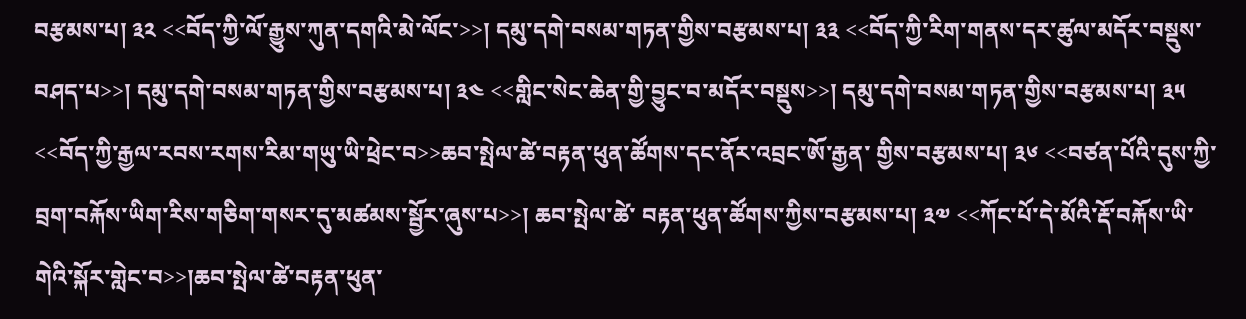བརྩམས་པ། ༣༢ <<བོད་ཀྱི་ལོ་རྒྱུས་ཀུན་དགའི་མེ་ལོང་>>། དམུ་དགེ་བསམ་གཏན་གྱིས་བརྩམས་པ། ༣༣ <<བོད་ཀྱི་རིག་གནས་དར་ཚུལ་མདོར་བསྡུས་བཤད་པ>>། དམུ་དགེ་བསམ་གཏན་གྱིས་བརྩམས་པ། ༣༤ <<གླིང་སེང་ཆེན་གྱི་བྱུང་བ་མདོར་བསྡུས>>། དམུ་དགེ་བསམ་གཏན་གྱིས་བརྩམས་པ། ༣༥ <<བོད་ཀྱི་རྒྱལ་རབས་རགས་རིམ་གཡུ་ཡི་ཕྲེང་བ>>ཆབ་སྤེལ་ཚེ་བརྟན་ཕུན་ཚོགས་དང་ནོར་འབྲང་ཨོ་རྒྱན་ གྱིས་བརྩམས་པ། ༣༦ <<བཙན་པོའི་དུས་ཀྱི་བྲག་བརྐོས་ཡིག་རིས་གཅིག་གསར་དུ་མཚམས་སྦྱོར་ཞུས་པ>>། ཆབ་སྤེལ་ཚེ་ བརྟན་ཕུན་ཚོགས་ཀྱིས་བརྩམས་པ། ༣༧ <<ཀོང་པོ་དེ་མོའི་རྡོ་བརྐོས་ཡི་གེའི་སྐོར་གླེང་བ>>།ཆབ་སྤེལ་ཚེ་བརྟན་ཕུན་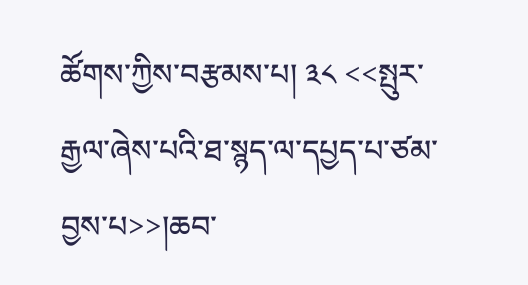ཚོགས་ཀྱིས་བརྩམས་པ། ༣༨ <<སྤུར་རྒྱལ་ཞེས་པའི་ཐ་སྙད་ལ་དཔྱད་པ་ཙམ་བྱས་པ>>།ཆབ་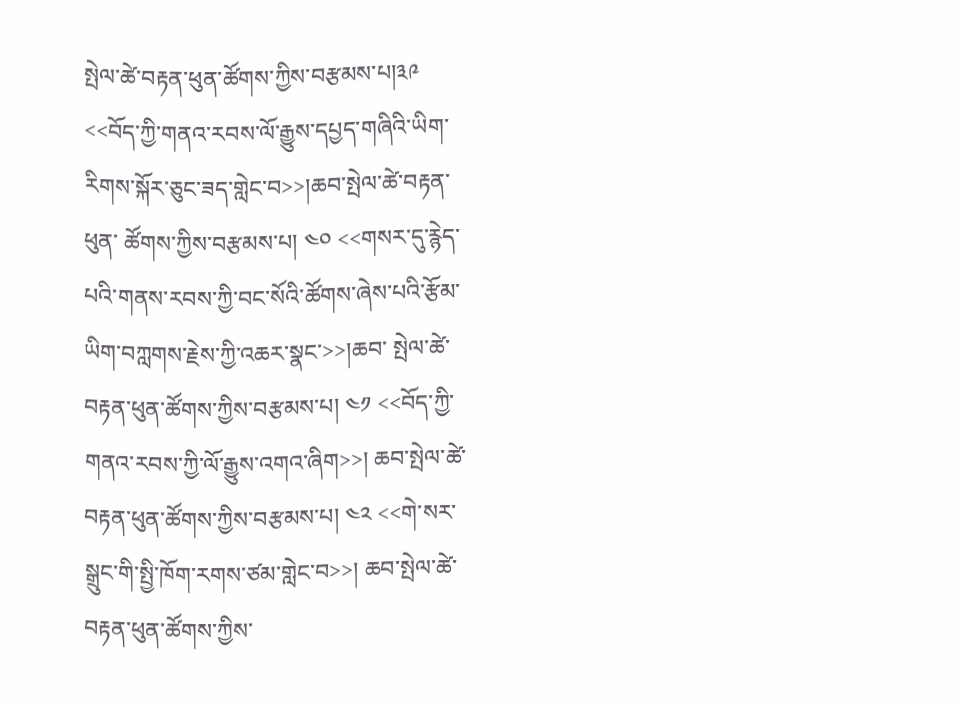སྤེལ་ཚེ་བརྟན་ཕུན་ཚོགས་ཀྱིས་བརྩམས་པ།༣༩ <<བོད་ཀྱི་གནའ་རབས་ལོ་རྒྱུས་དཔྱད་གཞིའི་ཡིག་རིགས་སྐོར་ཅུང་ཟད་གླེང་བ>>།ཆབ་སྤེལ་ཚེ་བརྟན་ཕུན་ ཚོགས་ཀྱིས་བརྩམས་པ། ༤༠ <<གསར་དུ་རྙེད་པའི་གནས་རབས་ཀྱི་བང་སོའི་ཚོགས་ཞེས་པའི་རྩོམ་ཡིག་བཀླགས་རྗེས་ཀྱི་འཆར་སྣང་>>།ཆབ་ སྤེལ་ཚེ་བརྟན་ཕུན་ཚོགས་ཀྱིས་བརྩམས་པ། ༤༡ <<བོད་ཀྱི་གནའ་རབས་ཀྱི་ལོ་རྒྱུས་འགའ་ཞིག>>། ཆབ་སྤེལ་ཚེ་བརྟན་ཕུན་ཚོགས་ཀྱིས་བརྩམས་པ། ༤༢ <<གེ་སར་སྒྲུང་གི་སྤྱི་ཁོག་རགས་ཙམ་གླེང་བ>>། ཆབ་སྤེལ་ཚེ་བརྟན་ཕུན་ཚོགས་ཀྱིས་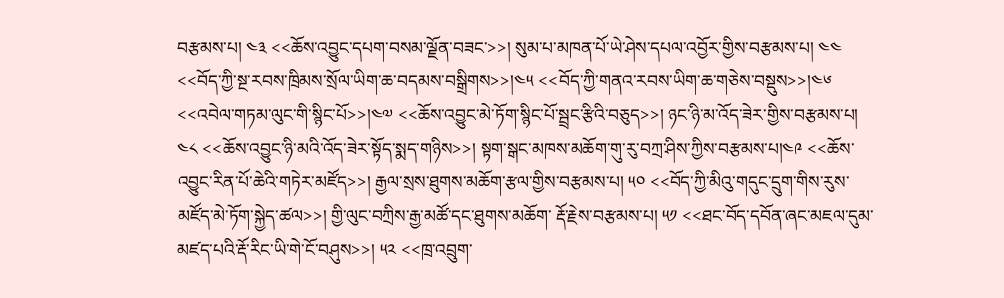བརྩམས་པ། ༤༣ <<ཆོས་འབྱུང་དཔག་བསམ་ལྗོན་བཟང་>>། སུམ་པ་མཁན་པོ་ཡེ་ཤེས་དཔལ་འབྱོར་གྱིས་བརྩམས་པ། ༤༤ <<བོད་ཀྱི་སྔ་རབས་ཁྲིམས་སྲོལ་ཡིག་ཆ་བདམས་བསྒྲིགས>>།༤༥ <<བོད་ཀྱི་གནའ་རབས་ཡིག་ཆ་གཅེས་བསྡུས>>།༤༦ <<འབེལ་གཏམ་ལུང་གི་སྙིང་པོ>>།༤༧ <<ཆོས་འབྱུང་མེ་ཏོག་སྙིང་པོ་སྦྲང་རྩིའི་བཅུད>>། ཉང་ཉི་མ་འོད་ཟེར་གྱིས་བརྩམས་པ། ༤༨ <<ཆོས་འབྱུང་ཉི་མའི་འོད་ཟེར་སྟོད་སྨད་གཉིས>>། སྟག་སྒང་མཁས་མཆོག་གུ་རུ་བཀྲ་ཤིས་ཀྱིས་བརྩམས་པ།༤༩ <<ཆོས་འབྱུང་རིན་པོ་ཆེའི་གཏེར་མཛོད>>། རྒྱལ་སྲས་ཐུགས་མཆོག་རྩལ་གྱིས་བརྩམས་པ། ༥༠ <<བོད་ཀྱི་མིའུ་གདུང་དྲུག་གིས་རུས་མཛོད་མེ་ཏོག་སྐྱེད་ཚལ>>། གྱི་ལུང་བཀྲིས་རྒྱ་མཚོ་དང་ཐུགས་མཆོག་ རྡོ་རྗེས་བརྩམས་པ། ༥༡ <<ཐང་བོད་དབོན་ཞང་མཇལ་དུམ་མཛད་པའི་རྡོ་རིང་ཡི་གེ་ངོ་བཤུས>>། ༥༢ <<ཁྲ་འབྲུག་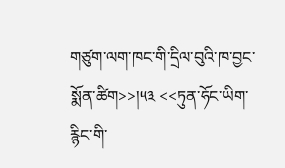གཙུག་ལག་ཁང་གི་དྲིལ་བུའི་ཁ་བྱང་སྨོན་ཚིག>>།༥༣ <<ཏུན་ཧོང་ཡིག་རྙིང་གི་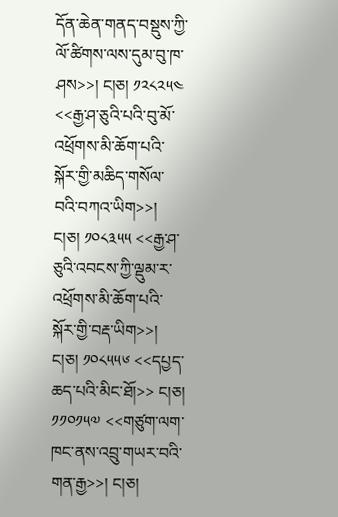དོན་ཆེན་གནད་བསྡུས་ཀྱི་ལོ་ཚིགས་ལས་དུམ་བུ་ཁ་ཤས>>། ང།ཅ། ༡༢༨༢༥༤ <<རྒྱ་ཤ་ཅུའི་པའི་བུ་མོ་འཕྲོགས་མི་ཆོག་པའི་སྐོར་གྱི་མཆིད་གསོལ་བའི་བཀའ་ཡིག>>། ང།ཅ། ༡༠༨༣༥༥ <<རྒྱ་ཤ་ཅུའི་འབངས་ཀྱི་ལྡུམ་ར་འཕྲོགས་མི་ཆོག་པའི་སྐོར་གྱི་བརྡ་ཡིག>>། ང།ཅ། ༡༠༨༥༥༦ <<དཔྱད་ཆད་པའི་མིང་ཐོ།>> ང།ཅ། ༡༡༠༡༥༧ <<གཙུག་ལག་ཁང་ནས་འབྲུ་གཡར་བའི་གན་རྒྱ>>། ང།ཅ།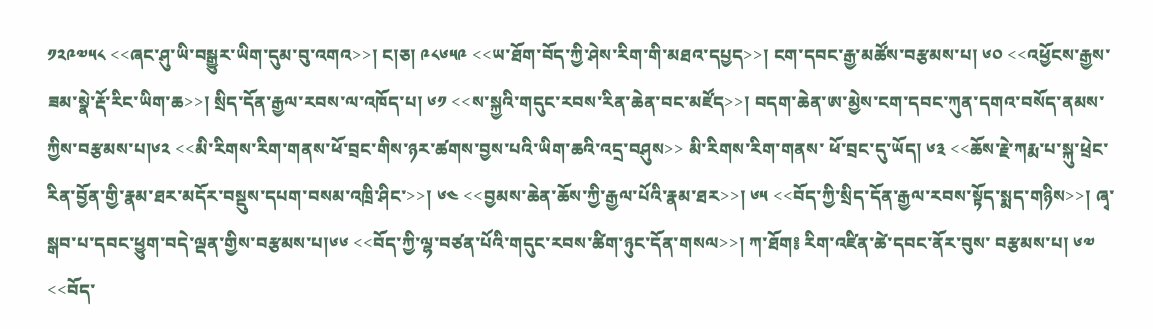༡༢༩༧༥༨ <<ཞང་ཤུ་ཡི་བསྒྱུར་ཡིག་དུམ་བུ་འགའ>>། ང།ཅ། ༩༨༦༥༩ <<ཡ་ཐོག་བོད་ཀྱི་ཤེས་རིག་གི་མཐའ་དཔྱད>>། ངག་དབང་རྒྱ་མཚོས་བརྩམས་པ། ༦༠ <<འཕྱོངས་རྒྱས་ཟམ་སྣེ་རྡོ་རིང་ཡིག་ཆ>>། སྲིད་དོན་རྒྱལ་རབས་ལ་འཁོད་པ། ༦༡ <<ས་སྐྱའི་གདུང་རབས་རིན་ཆེན་བང་མཛོད>>། བདག་ཆེན་ཨ་མྱེས་ངག་དབང་ཀུན་དགའ་བསོད་ནམས་ ཀྱིས་བརྩམས་པ།༦༢ <<མི་རིགས་རིག་གནས་ཕོ་བྲང་གིས་ཉར་ཚགས་བྱས་པའི་ཡིག་ཆའི་འདྲ་བཤུས>> མི་རིགས་རིག་གནས་ ཕོ་བྲང་དུ་ཡོད། ༦༣ <<ཆོས་རྗེ་ཀརྨ་པ་སྐུ་ཕྲེང་རིན་བྱོན་གྱི་རྣམ་ཐར་མདོར་བསྡུས་དཔག་བསམ་འཁྲི་ཤིང་>>། ༦༤ <<བྱམས་ཆེན་ཆོས་ཀྱི་རྒྱལ་པོའི་རྣམ་ཐར>>། ༦༥ <<བོད་ཀྱི་སྲིད་དོན་རྒྱལ་རབས་སྟོད་སྨད་གཉིས>>། ཞྭ་སྒབ་པ་དབང་ཕྱུག་བདེ་ལྡན་གྱིས་བརྩམས་པ།༦༦ <<བོད་ཀྱི་ལྷ་བཙན་པོའི་གདུང་རབས་ཚིག་ཉུང་དོན་གསལ>>། ཀ་ཐོག༔ རིག་འཛིན་ཚེ་དབང་ནོར་བུས་ བརྩམས་པ། ༦༧ <<བོད་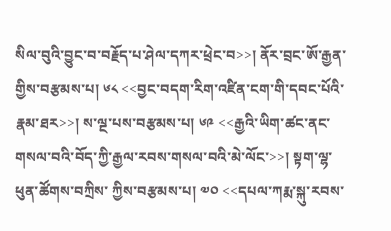སིལ་བུའི་བྱུང་བ་བརྗོད་པ་ཤེལ་དཀར་ཕྲེང་བ>>། ནོར་བྲང་ཨོ་རྒྱན་གྱིས་བརྩམས་པ། ༦༨ <<བྱང་བདག་རིག་འཛིན་ངག་གི་དབང་པོའི་རྣམ་ཐར>>། ས་ལྔ་པས་བརྩམས་པ། ༦༩ <<རྒྱའི་ཡིག་ཚང་ནང་གསལ་བའི་བོད་ཀྱི་རྒྱལ་རབས་གསལ་བའི་མེ་ལོང་>>། སྟག་ལྷ་ཕུན་ཚོགས་བཀྲིས་ ཀྱིས་བརྩམས་པ། ༧༠ <<དཔལ་ཀརྨ་སྐུ་རབས་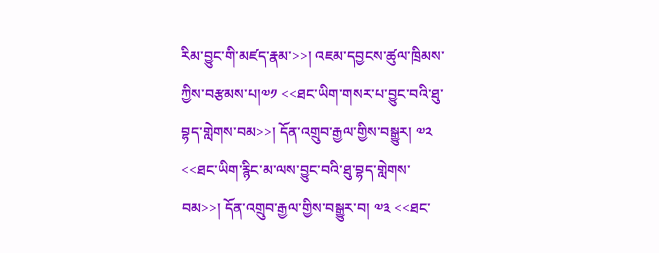རིམ་བྱུང་གི་མཛད་རྣམ་>>། འཇམ་དབྱངས་ཚུལ་ཁྲིམས་ཀྱིས་བརྩམས་པ།༧༡ <<ཐང་ཡིག་གསར་པ་བྱུང་བའི་ཐུ་བྷད་གླེགས་བམ>>། དོན་འགྲུབ་རྒྱལ་གྱིས་བསྒྱུར། ༧༢ <<ཐང་ཡིག་རྙིང་མ་ལས་བྱུང་བའི་ཐུ་བྷད་གླེགས་བམ>>། དོན་འགྲུབ་རྒྱལ་གྱིས་བསྒྱུར་བ། ༧༣ <<ཐང་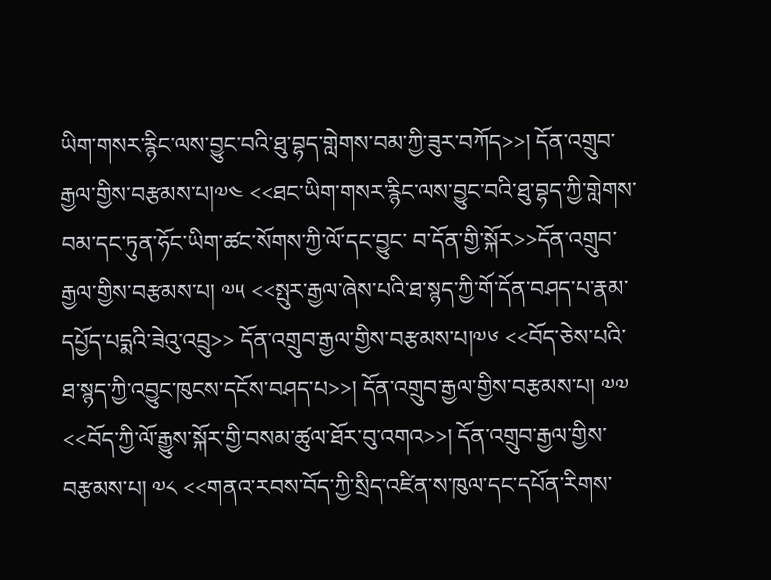ཡིག་གསར་རྙིང་ལས་བྱུང་བའི་ཐུ་བྷད་གླེགས་བམ་ཀྱི་ཟུར་བཀོད>>། དོན་འགྲུབ་རྒྱལ་གྱིས་བརྩམས་པ།༧༤ <<ཐང་ཡིག་གསར་རྙིང་ལས་བྱུང་བའི་ཐུ་བྷད་ཀྱི་གླེགས་བམ་དང་ཏུན་ཧོང་ཡིག་ཚང་སོགས་ཀྱི་ལོ་དང་བྱུང་ བ་དོན་གྱི་སྐོར>>དོན་འགྲུབ་རྒྱལ་གྱིས་བརྩམས་པ། ༧༥ <<སྤུར་རྒྱལ་ཞེས་པའི་ཐ་སྙད་ཀྱི་གོ་དོན་བཤད་པ་རྣམ་དཔྱོད་པདྨའི་ཟེའུ་འབྲུ>> དོན་འགྲུབ་རྒྱལ་གྱིས་བརྩམས་པ།༧༦ <<བོད་ཅེས་པའི་ཐ་སྙད་ཀྱི་འབྱུང་ཁུངས་དངོས་བཤད་པ>>། དོན་འགྲུབ་རྒྱལ་གྱིས་བརྩམས་པ། ༧༧ <<བོད་ཀྱི་ལོ་རྒྱུས་སྐོར་གྱི་བསམ་ཚུལ་ཐོར་བུ་འགའ>>། དོན་འགྲུབ་རྒྱལ་གྱིས་བརྩམས་པ། ༧༨ <<གནའ་རབས་བོད་ཀྱི་སྲིད་འཛིན་ས་ཁུལ་དང་དཔོན་རིགས་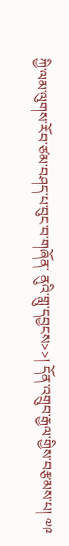ཀྱི་ལམ་ལུགས་རོབ་ཙམ་བཤད་པ་བུང་བ་གཞོན་ ནུའི་གླུ་དབྱངས>>། དོན་འགྲུབ་རྒྱལ་གྱིས་བརྩམས་པ། ༧༩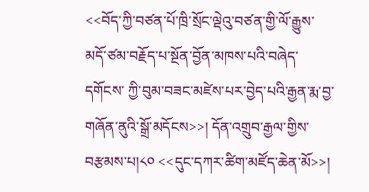<<བོད་ཀྱི་བཙན་པོ་ཁྲི་སྲོང་ལྡེའུ་བཙན་གྱི་ལོ་རྒྱུས་མདོ་ཙམ་བརྗོད་པ་སྔོན་བྱོན་མཁས་པའི་བཞེད་དགོངས་ ཀྱི་བུམ་བཟང་མཛེས་པར་བྱེད་པའི་རྒྱན་རྨ་བྱ་གཞོན་ནུའི་སྒྲོ་མདོངས>>། དོན་འགྲུབ་རྒྱལ་གྱིས་བརྩམས་པ།༨༠ <<དུང་དཀར་ཚིག་མཛོད་ཆེན་མོ>>།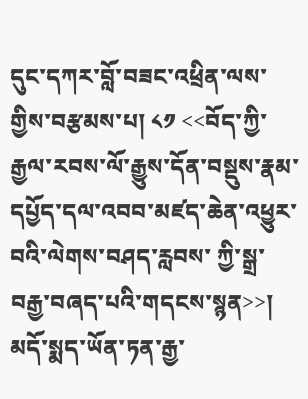དུང་དཀར་བློ་བཟང་འཕྲིན་ལས་གྱིས་བརྩམས་པ། ༨༡ <<བོད་ཀྱི་རྒྱལ་རབས་ལོ་རྒྱུས་དོན་བསྡུས་རྣམ་དཔྱོད་དལ་འབབ་མཛད་ཆེན་འཕྱུར་བའི་ལེགས་བཤད་རླབས་ ཀྱི་སྒྲ་བརྒྱ་བཞད་པའི་གདངས་སྙན>>། མདོ་སྨད་ཡོན་ཏན་རྒྱ་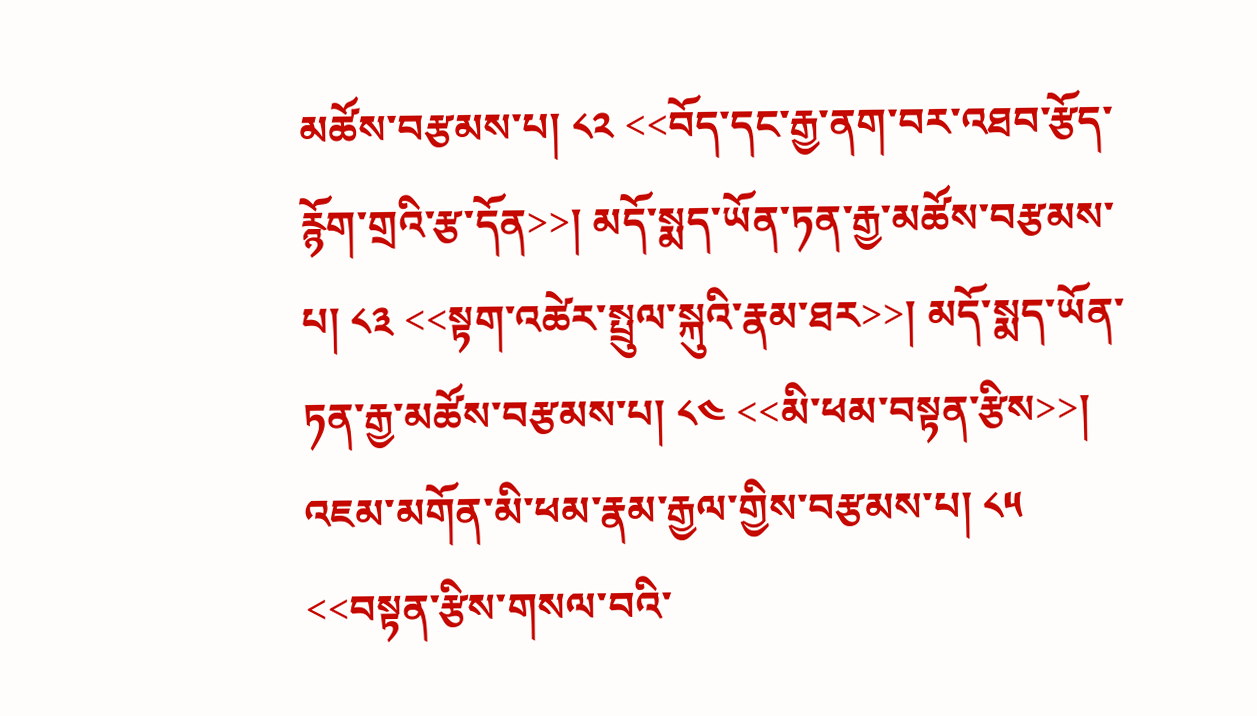མཚོས་བརྩམས་པ། ༨༢ <<བོད་དང་རྒྱ་ནག་བར་འཐབ་རྩོད་རྙོག་གྲའི་རྩ་དོན>>། མདོ་སྨད་ཡོན་ཏན་རྒྱ་མཚོས་བརྩམས་པ། ༨༣ <<སྟག་འཚེར་སྤྲུལ་སྐུའི་རྣམ་ཐར>>། མདོ་སྨད་ཡོན་ཏན་རྒྱ་མཚོས་བརྩམས་པ། ༨༤ <<མི་ཕམ་བསྟན་རྩིས>>། འཇམ་མགོན་མི་ཕམ་རྣམ་རྒྱལ་གྱིས་བརྩམས་པ། ༨༥ <<བསྟན་རྩིས་གསལ་བའི་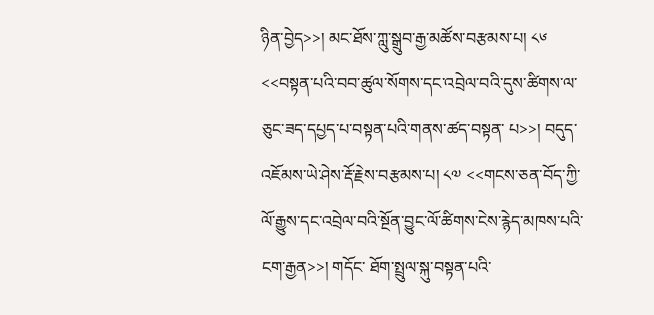ཉིན་བྱེད>>། མང་ཐོས་ཀླུ་སྒྲུབ་རྒྱ་མཚོས་བརྩམས་པ། ༨༦ <<བསྟན་པའི་བབ་ཚུལ་སོགས་དང་འབྲེལ་བའི་དུས་ཚིགས་ལ་ཅུང་ཟད་དཔྱད་པ་བསྟན་པའི་གནས་ཚད་བསྟན་ པ>>། བདུད་འཇོམས་ཡེ་ཤེས་རྡོ་རྗེས་བརྩམས་པ། ༨༧ <<གངས་ཅན་བོད་ཀྱི་ལོ་རྒྱུས་དང་འབྲེལ་བའི་སྔོན་བྱུང་ལོ་ཚིགས་ངེས་རྙེད་མཁས་པའི་ངག་རྒྱན>>། གདོང་ ཐོག་སྤྲུལ་སྐུ་བསྟན་པའི་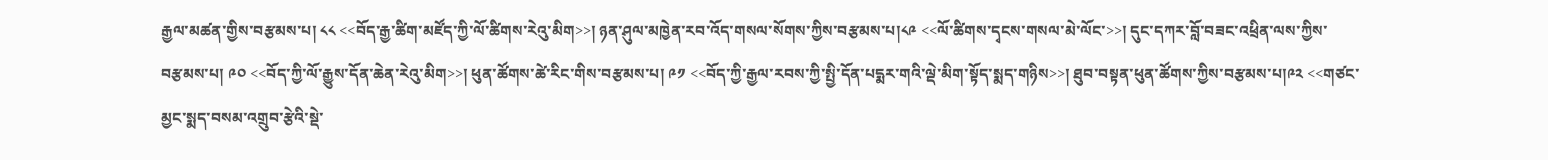རྒྱལ་མཚན་གྱིས་བརྩམས་པ། ༨༨ <<བོད་རྒྱ་ཚིག་མཛོད་ཀྱི་ལོ་ཚིགས་རེའུ་མིག>>། ཉན་ཤུལ་མཁྱེན་རབ་འོད་གསལ་སོགས་ཀྱིས་བརྩམས་པ།༨༩ <<ལོ་ཚིགས་དྭངས་གསལ་མེ་ལོང་>>། དུང་དཀར་བློ་བཟང་འཕྲིན་ལས་ཀྱིས་བརྩམས་པ། ༩༠ <<བོད་ཀྱི་ལོ་རྒྱུས་དོན་ཆེན་རེའུ་མིག>>། ཕུན་ཚོགས་ཚེ་རིང་གིས་བརྩམས་པ། ༩༡ <<བོད་ཀྱི་རྒྱལ་རབས་ཀྱི་སྤྱི་དོན་པདྨར་གའི་ལྡེ་མིག་སྟོད་སྨད་གཉིས>>། ཐུབ་བསྟན་ཕུན་ཚོགས་ཀྱིས་བརྩམས་པ།༩༢ <<གཙང་མྱང་སྨད་བསམ་འགྲུབ་རྩེའི་སྡེ་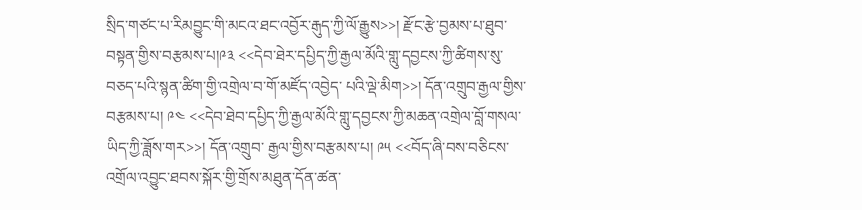སྲིད་གཙང་པ་རིམབྱུང་གི་མངའ་ཐང་འབྱོར་རྒུད་ཀྱི་ལོ་རྒྱུས>>། རྫོང་རྩེ་བྱམས་པ་ཐུབ་བསྟན་གྱིས་བརྩམས་པ།༩༣ <<དེབ་ཐེར་དཔྱིད་ཀྱི་རྒྱལ་མོའི་གླུ་དབྱངས་ཀྱི་ཚིགས་སུ་བཅད་པའི་སྙན་ཚིག་གྱི་འགྲེལ་བ་གོ་མཛོད་འབྱེད་ པའི་ལྡེ་མིག>>། དོན་འགྲུབ་རྒྱལ་གྱིས་བརྩམས་པ། ༩༤ <<དེབ་ཐེབ་དཔྱིད་ཀྱི་རྒྱལ་མོའི་གླུ་དབྱངས་ཀྱི་མཆན་འགྲེལ་བློ་གསལ་ཡིད་ཀྱི་ཟློས་གར>>། དོན་འགྲུབ་ རྒྱལ་གྱིས་བརྩམས་པ། ༩༥ <<བོད་ཞི་བས་བཅིངས་འགྲོལ་འབྱུང་ཐབས་སྐོར་གྱི་གྲོས་མཐུན་དོན་ཚན་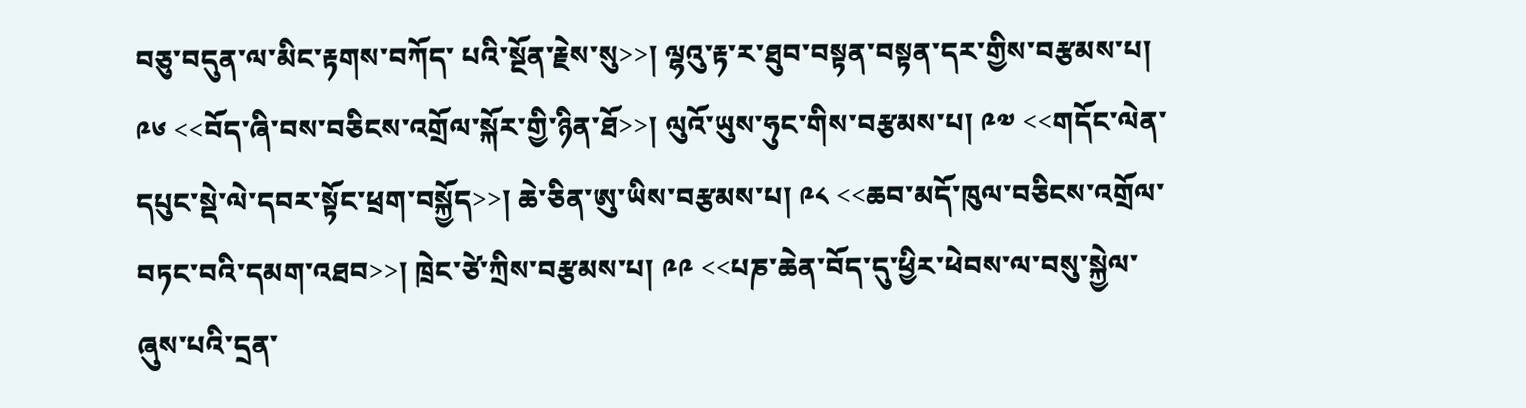བཅུ་བདུན་ལ་མིང་རྟགས་བཀོད་ པའི་སྔོན་རྗེས་སུ>>། ལྷའུ་རྟ་ར་ཐུབ་བསྟན་བསྟན་དར་གྱིས་བརྩམས་པ། ༩༦ <<བོད་ཞི་བས་བཅིངས་འགྲོལ་སྐོར་གྱི་ཉིན་ཐོ>>། ལུའོ་ཡུས་ཧུང་གིས་བརྩམས་པ། ༩༧ <<གདོང་ལེན་དཔུང་སྡེ་ལེ་དབར་སྟོང་ཕྲག་བསྐྱོད>>། ཆེ་ཅིན་ཨུ་ཡིས་བརྩམས་པ། ༩༨ <<ཆབ་མདོ་ཁུལ་བཅིངས་འགྲོལ་བཏང་བའི་དམག་འཐབ>>། ཁྲེང་ཙེ་ཀྲིས་བརྩམས་པ། ༩༩ <<པཎ་ཆེན་བོད་དུ་ཕྱིར་ཕེབས་ལ་བསུ་སྐྱེལ་ཞུས་པའི་དྲན་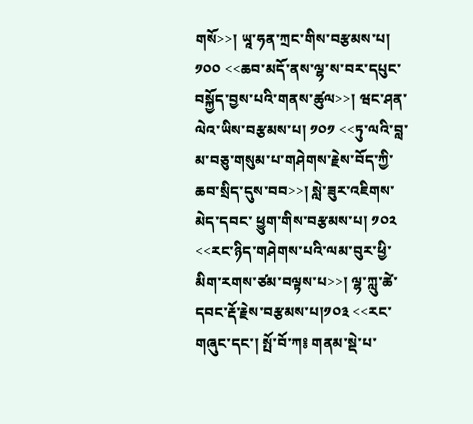གསོ>>། ཡཱ་ཧན་ཀྲང་གིས་བརྩམས་པ། ༡༠༠ <<ཆབ་མདོ་ནས་ལྷ་ས་བར་དཔུང་བསྐྱོད་བྱས་པའི་གནས་ཚུལ>>། ཝང་ཤན་ལེའ་ཡིས་བརྩམས་པ། ༡༠༡ <<ཏུ་ལའི་བླ་མ་བཅུ་གསུམ་པ་གཤེགས་རྗེས་བོད་ཀྱི་ཆབ་སྲིད་དུས་བབ>>། སླེ་ཟུར་འཇིགས་མེད་དབང་ ཕྱུག་གིས་བརྩམས་པ། ༡༠༢ <<རང་ཉིད་གཤེགས་པའི་ལམ་བུར་ཕྱི་མིག་རགས་ཙམ་བལྟས་པ>>། ལྷ་ཀླུ་ཚེ་དབང་རྡོ་རྗེས་བརྩམས་པ།༡༠༣ <<རང་གཞུང་དང་། སྤོ་བོ་ཀ༔ གནམ་སྡེ་པ་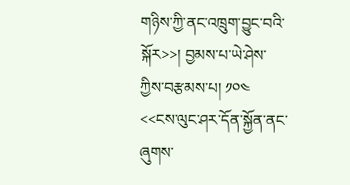གཉིས་ཀྱི་ནང་འཁྲུག་བྱུང་བའི་སྐོར>>། བྱམས་པ་ཡེ་ཤེས་ ཀྱིས་བརྩམས་པ། ༡༠༤ <<ངས་ལུང་ཤར་དོན་སྐྱོན་ནང་ཞུགས་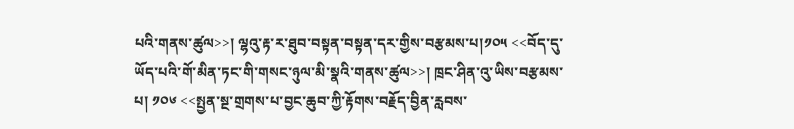པའི་གནས་ཚུལ>>། ལྷའུ་རྟ་ར་ཐུབ་བསྟན་བསྟན་དར་གྱིས་བརྩམས་པ།༡༠༥ <<བོད་དུ་ཡོད་པའི་གོ་མིན་ཏང་གི་གསང་ཉུལ་མི་སྣའི་གནས་ཚུལ>>། ཁྲང་ཤིན་འུ་ཡིས་བརྩམས་པ། ༡༠༦ <<སྤྱན་སྔ་གྲགས་པ་བྱང་ཆུབ་ཀྱི་རྟོགས་བརྗོད་བྱིན་རླབས་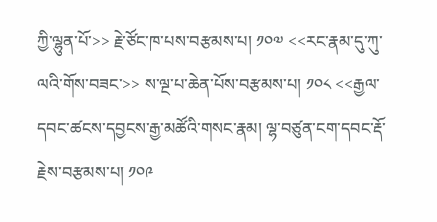ཀྱི་ལྷུན་པོ་>> རྗེ་ཙོང་ཁ་པས་བརྩམས་པ། ༡༠༧ <<རང་རྣམ་དུ་ཀུ་ལའི་གོས་བཟང་>> ས་ལྔ་པ་ཆེན་པོས་བརྩམས་པ། ༡༠༨ <<རྒྱལ་དབང་ཚངས་དབྱངས་རྒྱ་མཚོའི་གསང་རྣམ། ལྷ་བཙུན་ངག་དབང་རྡོ་རྗེས་བརྩམས་པ། ༡༠༩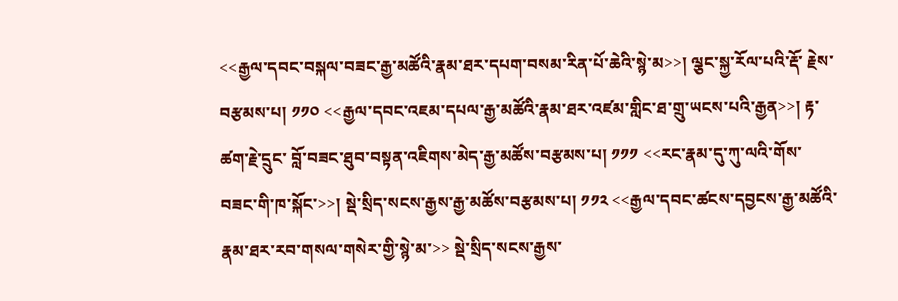<<རྒྱལ་དབང་བསྐལ་བཟང་རྒྱ་མཚོའི་རྣམ་ཐར་དཔག་བསམ་རིན་པོ་ཆེའི་སྙེ་མ>>། ལྕང་སྐྱ་རོལ་པའི་རྡོ་ རྗེས་བརྩམས་པ། ༡༡༠ <<རྒྱལ་དབང་འཇམ་དཔལ་རྒྱ་མཚོའི་རྣམ་ཐར་འཛམ་གླིང་ཐ་གྲུ་ཡངས་པའི་རྒྱན>>། རྟ་ཚག་རྗེ་དྲུང་ བློ་བཟང་ཐུབ་བསྟན་འཇིགས་མེད་རྒྱ་མཚོས་བརྩམས་པ། ༡༡༡ <<རང་རྣམ་དུ་ཀུ་ལའི་གོས་བཟང་གི་ཁ་སྐོང་>>། སྡེ་སྲིད་སངས་རྒྱས་རྒྱ་མཚོས་བརྩམས་པ། ༡༡༢ <<རྒྱལ་དབང་ཚངས་དབྱངས་རྒྱ་མཚོའི་རྣམ་ཐར་རབ་གསལ་གསེར་གྱི་སྙེ་མ་>> སྡེ་སྲིད་སངས་རྒྱས་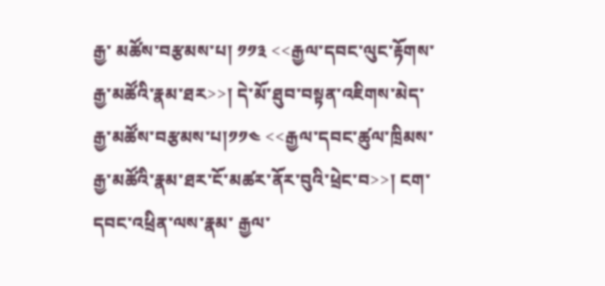རྒྱ་ མཚོས་བརྩམས་པ། ༡༡༣ <<རྒྱལ་དབང་ལུང་རྟོགས་རྒྱ་མཚོའི་རྣམ་ཐར>>། དེ་མོ་ཐུབ་བསྟན་འཇིགས་མེད་རྒྱ་མཚོས་བརྩམས་པ།༡༡༤ <<རྒྱལ་དབང་ཚུལ་ཁྲིམས་རྒྱ་མཚོའི་རྣམ་ཐར་ངོ་མཚར་ནོར་བུའི་ཕྲེང་བ>>། ངག་དབང་འཕྲིན་ལས་རྣམ་ རྒྱལ་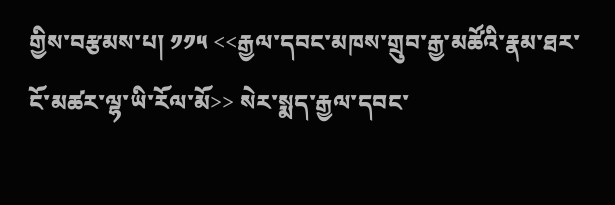གྱིས་བརྩམས་པ། ༡༡༥ <<རྒྱལ་དབང་མཁས་གྲུབ་རྒྱ་མཚོའི་རྣམ་ཐར་ངོ་མཚར་ལྷ་ཡི་རོལ་མོ>> སེར་སྨད་རྒྱལ་དབང་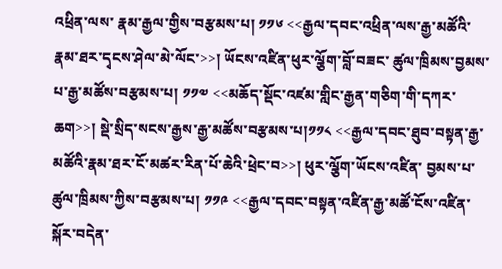འཕྲིན་ལས་ རྣམ་རྒྱལ་གྱིས་བརྩམས་པ། ༡༡༦ <<རྒྱལ་དབང་འཕྲིན་ལས་རྒྱ་མཚོའི་རྣམ་ཐར་དྭངས་ཤེལ་མེ་ལོང་>>། ཡོངས་འཛིན་ཕུར་ལྕོག་བློ་བཟང་ ཚུལ་ཁྲིམས་བྱམས་པ་རྒྱ་མཚོས་བརྩམས་པ། ༡༡༧ <<མཆོད་སྡོང་འཛམ་གླིང་རྒྱན་གཅིག་གི་དཀར་ཆག>>། སྡེ་སྲིད་སངས་རྒྱས་རྒྱ་མཚོས་བརྩམས་པ།༡༡༨ <<རྒྱལ་དབང་ཐུབ་བསྟན་རྒྱ་མཚོའི་རྣམ་ཐར་ངོ་མཚར་རིན་པོ་ཆེའི་ཕྲེང་བ>>། ཕུར་ལྕོག་ཡོངས་འཛིན་ བྱམས་པ་ཚུལ་ཁྲིམས་ཀྱིས་བརྩམས་པ། ༡༡༩ <<རྒྱལ་དབང་བསྟན་འཛིན་རྒྱ་མཚོ་ངོས་འཛིན་སྐོར་བདེན་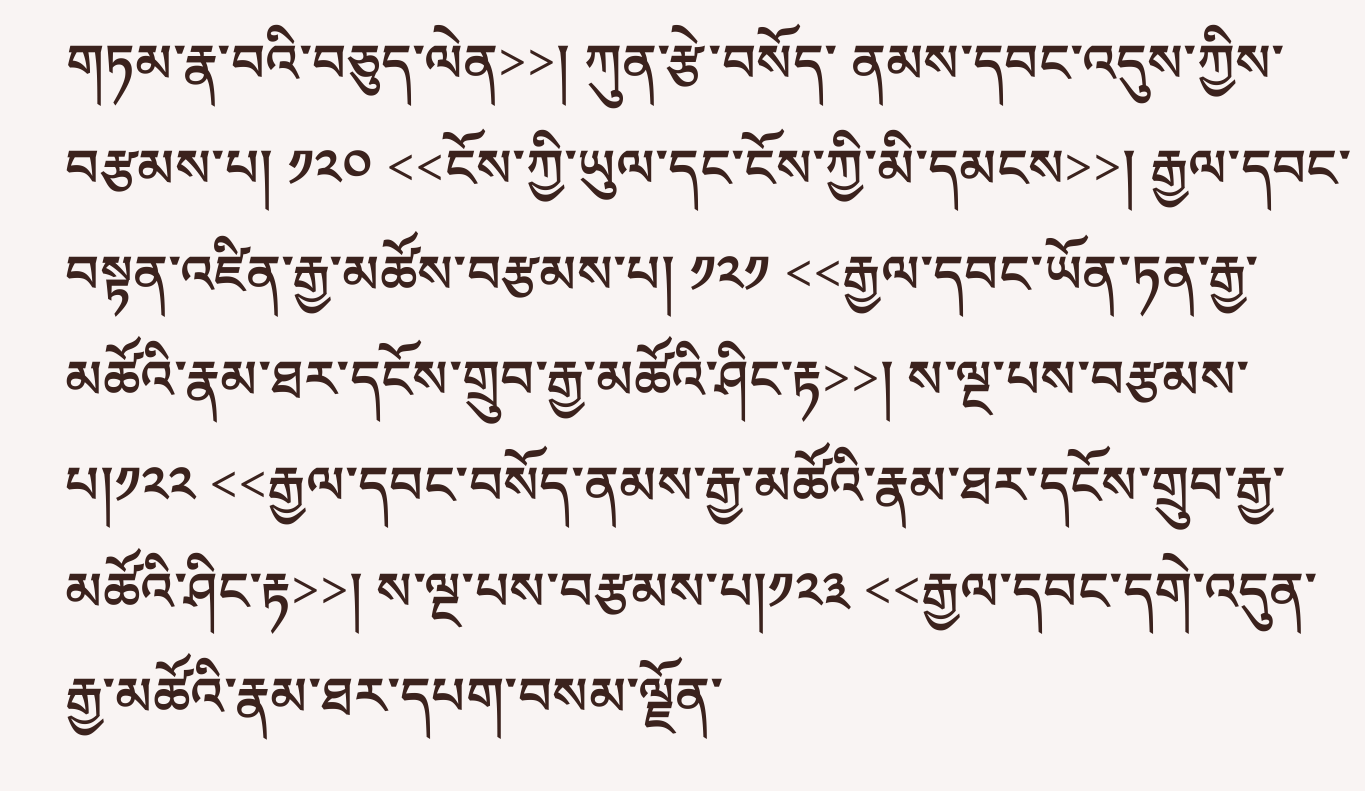གཏམ་རྣ་བའི་བཅུད་ལེན>>། ཀུན་རྩེ་བསོད་ ནམས་དབང་འདུས་ཀྱིས་བརྩམས་པ། ༡༢༠ <<ངོས་ཀྱི་ཡུལ་དང་ངོས་ཀྱི་མི་དམངས>>། རྒྱལ་དབང་བསྟན་འཛིན་རྒྱ་མཚོས་བརྩམས་པ། ༡༢༡ <<རྒྱལ་དབང་ཡོན་ཏན་རྒྱ་མཚོའི་རྣམ་ཐར་དངོས་གྲུབ་རྒྱ་མཚོའི་ཤིང་རྟ>>། ས་ལྔ་པས་བརྩམས་པ།༡༢༢ <<རྒྱལ་དབང་བསོད་ནམས་རྒྱ་མཚོའི་རྣམ་ཐར་དངོས་གྲུབ་རྒྱ་མཚོའི་ཤིང་རྟ>>། ས་ལྔ་པས་བརྩམས་པ།༡༢༣ <<རྒྱལ་དབང་དགེ་འདུན་རྒྱ་མཚོའི་རྣམ་ཐར་དཔག་བསམ་ལྗོན་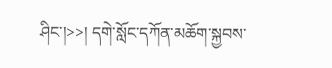ཤིང་།>>། དགེ་སློང་དཀོན་མཆོག་སྐྱབས་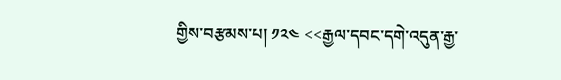གྱིས་བརྩམས་པ། ༡༢༤ <<རྒྱལ་དབང་དགེ་འདུན་རྒྱ་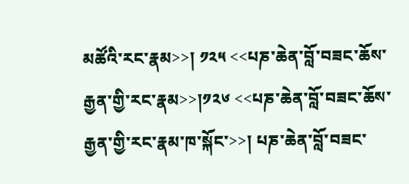མཚོའི་རང་རྣམ>>། ༡༢༥ <<པཎ་ཆེན་བློ་བཟང་ཆོས་རྒྱན་གྱི་རང་རྣམ>>།༡༢༦ <<པཎ་ཆེན་བློ་བཟང་ཆོས་རྒྱན་གྱི་རང་རྣམ་ཁ་སྐོང་>>། པཎ་ཆེན་བློ་བཟང་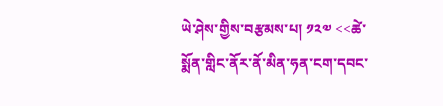ཡེ་ཤེས་གྱིས་བརྩམས་པ། ༡༢༧ <<ཚེ་སྨོན་གླིང་ནོར་ནོ་མིན་ཧན་ངག་དབང་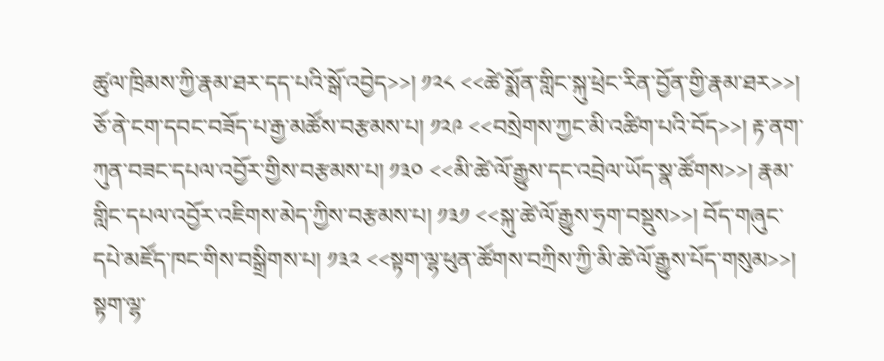ཚུལ་ཁྲིམས་ཀྱི་རྣམ་ཐར་དད་པའི་སྒོ་འབྱེད>>། ༡༢༨ <<ཚེ་སྨོན་གླིང་སྐུ་ཕྲེང་རིན་བྱོན་གྱི་རྣམ་ཐར>>། ཅོ་ནེ་ངག་དབང་བཟོད་པ་རྒྱ་མཚོས་བརྩམས་པ། ༡༢༩ <<བསྲེགས་ཀྱང་མི་འཚིག་པའི་བོད>>། རྟ་ནག་ཀུན་བཟང་དཔལ་འབྱོར་གྱིས་བརྩམས་པ། ༡༣༠ <<མི་ཚེ་ལོ་རྒྱུས་དང་འབྲེལ་ཡོད་སྣ་ཚོགས>>། རྣམ་གླིང་དཔལ་འབྱོར་འཇིགས་མེད་ཀྱིས་བརྩམས་པ། ༡༣༡ <<སྐུ་ཚེ་ལོ་རྒྱུས་ཧྲག་བསྡུས>>། བོད་གཞུང་དཔེ་མཛོད་ཁང་གིས་བསྒྲིགས་པ། ༡༣༢ <<སྟག་ལྷ་ཕུན་ཚོགས་བཀྲིས་ཀྱི་མི་ཚེ་ལོ་རྒྱུས་པོད་གསུམ>>། སྟག་ལྷ་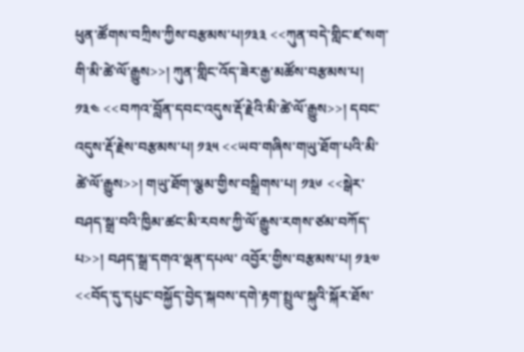ཕུན་ཚོགས་བཀྲིས་ཀྱིས་བརྩམས་པ།༡༣༣ <<ཀུན་བདེ་གླིང་ཛ་སག་གི་མི་ཚེ་ལོ་རྒྱུས>>། ཀུན་གླིང་འོད་ཟེར་རྒྱ་མཚོས་བརྩམས་པ། ༡༣༤ <<བཀའ་བློན་དབང་འདུས་རྡོ་རྗེའི་མི་ཚེ་ལོ་རྒྱུས>>། དབང་འདུས་རྡོ་རྗེས་བརྩམས་པ། ༡༣༥ <<ཡབ་གཞིས་གཡུ་ཐོག་པའི་མི་ཚེ་ལོ་རྒྱུས>>། གཡུ་ཐོག་ལྕམ་གྱིས་བསྒྲིགས་པ། ༡༣༦ <<སྒེར་བཤད་སྒྲ་བའི་ཁྱིམ་ཚང་མི་རབས་ཀྱི་ལོ་རྒྱུས་རགས་ཙམ་བཀོད་པ>>། བཤད་སྒྲ་དགའ་ལྡན་དཔལ་ འབྱོར་གྱིས་བརྩམས་པ། ༡༣༧ <<བོད་དུ་དཔུང་བསྐྱོད་བྱེད་སྐབས་དགེ་རྟག་སྤྲུལ་སྐུའི་སྐོར་ཐོས་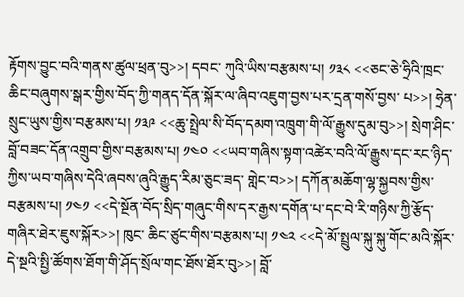རྟོགས་བྱུང་བའི་གནས་ཚུལ་ཕྲན་བུ>>། དབང་ ཀུའི་ཡིས་བརྩམས་པ། ༡༣༨ <<ཅང་ཅེ་ཧྲིའི་ཁྲང་ཆིང་བཞུགས་སྒར་གྱིས་བོད་ཀྱི་གནད་དོན་སྐོར་ལ་ཞིབ་འཇུག་བྱས་པར་དྲན་གསོ་བྱས་ པ>>། ཧྲེན་སྲུང་ཡུས་གྱིས་བརྩམས་པ། ༡༣༩ <<ཆུ་སྤྲེལ་སི་བོད་དམག་འཁྲུག་གི་ལོ་རྒྱུས་དུམ་བུ>>། སྲེག་ཤིང་བློ་བཟང་དོན་འགྲུབ་གྱིས་བརྩམས་པ། ༡༤༠ <<ཡབ་གཞིས་སྟག་འཚེར་བའི་ལོ་རྒྱུས་དང་རང་ཉིད་ཀྱིས་ཡབ་གཞིས་དེའི་ཞབས་ཞུའི་རྒྱུད་རིམ་ཅུང་ཟད་ གླེང་བ>>། དཀོན་མཆོག་ལྷ་སྐྱབས་གྱིས་བརྩམས་པ། ༡༤༡ <<དེ་སྔོན་བོད་སྲིད་གཞུང་གིས་དར་རྒྱས་དགོན་པ་དང་བེ་རི་གཉིས་ཀྱི་རྩོད་གཞིར་ཐེར་ཇུས་སྐོར>>། ཁུང་ ཆིང་ཙུང་གིས་བརྩམས་པ། ༡༤༢ <<དེ་མོ་སྤྲུལ་སྐུ་སྐུ་གོང་མའི་སྐོར་དེ་སྔའི་སྤྱི་ཚོགས་ཐོག་གི་ཤོད་སྲོལ་གང་ཐོས་ཐོར་བུ>>། བློ་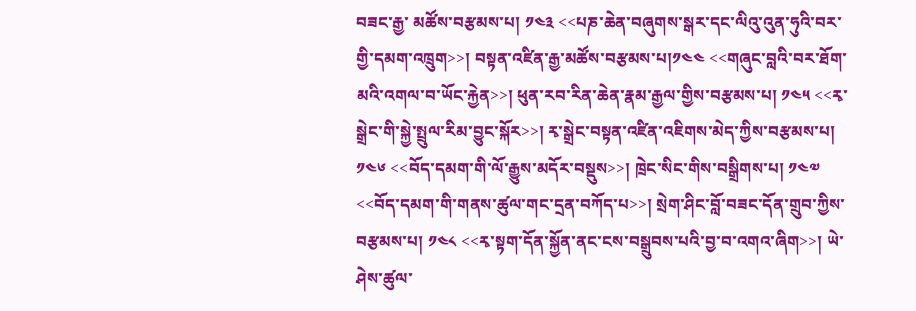བཟང་རྒྱ་ མཚོས་བརྩམས་པ། ༡༤༣ <<པཎ་ཆེན་བཞུགས་སྒར་དང་ལིའུ་འུན་ཧུའི་བར་གྱི་དམག་འཁྲུག>>། བསྟན་འཛིན་རྒྱ་མཚོས་བརྩམས་པ།༡༤༤ <<གཞུང་བླའི་བར་ཐོག་མའི་འགལ་བ་ཡོང་རྐྱེན>>། ཕུན་རབ་རིན་ཆེན་རྣམ་རྒྱལ་གྱིས་བརྩམས་པ། ༡༤༥ <<རྭ་སྒྲེང་གི་སྐྱེ་སྤྲུལ་རིམ་བྱུང་སྐོར>>། རྭ་སྒྲེང་བསྟན་འཛིན་འཇིགས་མེད་ཀྱིས་བརྩམས་པ། ༡༤༦ <<བོད་དམག་གི་ལོ་རྒྱུས་མདོར་བསྡུས>>། ཁྲེང་སིང་གིས་བསྒྲིགས་པ། ༡༤༧ <<བོད་དམག་གི་གནས་ཚུལ་གང་དྲན་བཀོད་པ>>། སྲེག་ཤིང་བློ་བཟང་དོན་གྲུབ་ཀྱིས་བརྩམས་པ། ༡༤༨ <<རྭ་སྟག་དོན་སྐྱོན་ནང་ངས་བསྒྲུབས་པའི་བྱ་བ་འགའ་ཞིག>>། ཡེ་ཤེས་ཚུལ་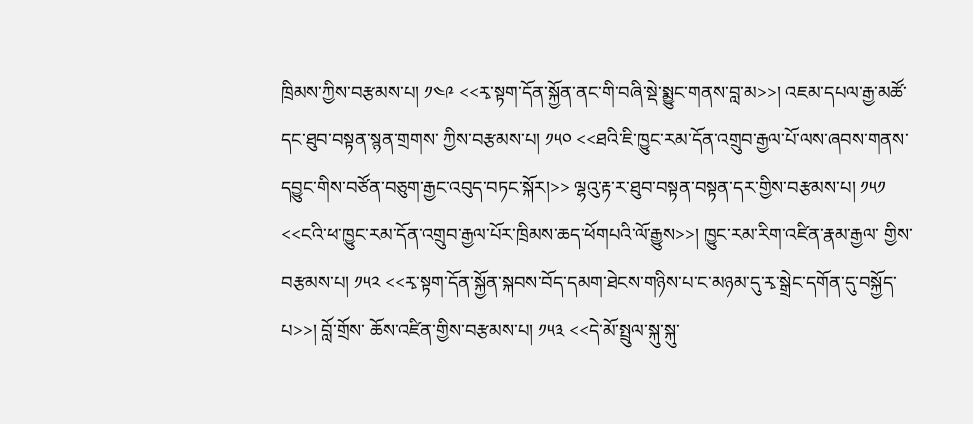ཁྲིམས་ཀྱིས་བརྩམས་པ། ༡༤༩ <<རྭ་སྟག་དོན་སྐྱོན་ནང་གི་བཞི་སྡེ་སྨྱུང་གནས་བླ་མ>>། འཇམ་དཔལ་རྒྱ་མཚོ་དང་ཐུབ་བསྟན་སྙན་གྲགས་ ཀྱིས་བརྩམས་པ། ༡༥༠ <<ཐའི་ཇི་ཁྱུང་རམ་དོན་འགྲུབ་རྒྱལ་པོ་ལས་ཞབས་གནས་དབྱུང་གིས་བཙོན་བཅུག་རྒྱང་འབུད་བཏང་སྐོར།>> ལྷའུ་རྟ་ར་ཐུབ་བསྟན་བསྟན་དར་གྱིས་བརྩམས་པ། ༡༥༡ <<ངའི་ཕ་ཁྱུང་རམ་དོན་འགྲུབ་རྒྱལ་པོར་ཁྲིམས་ཆད་ཕོགཔའི་ལོ་རྒྱུས>>། ཁྱུང་རམ་རིག་འཛིན་རྣམ་རྒྱལ་ གྱིས་བརྩམས་པ། ༡༥༢ <<རྭ་སྟག་དོན་སྐྱོན་སྐབས་བོད་དམག་ཐེངས་གཉིས་པ་ང་མཉམ་དུ་རྭ་སྒྲེང་དགོན་དུ་བསྐྱོད་པ>>། བློ་གྲོས་ ཆོས་འཛིན་གྱིས་བརྩམས་པ། ༡༥༣ <<དེ་མོ་སྤྲུལ་སྐུ་སྐུ་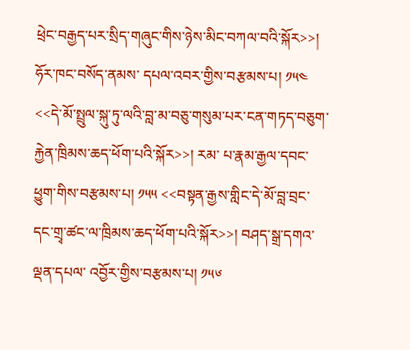ཕྲེང་བརྒྱད་པར་སྲིད་གཞུང་གིས་ཉེས་མིང་བཀལ་བའི་སྐོར>>། ཧོར་ཁང་བསོད་ནམས་ དཔལ་འབར་གྱིས་བརྩམས་པ། ༡༥༤ <<དེ་མོ་སྤྲུལ་སྐུ་ཏུ་ལའི་བླ་མ་བཅུ་གསུམ་པར་ངན་གཏད་བཅུག་རྐྱེན་ཁྲིམས་ཆད་ཕོག་པའི་སྐོར>>། རམ་ པ་རྣམ་རྒྱལ་དབང་ཕྱུག་གིས་བརྩམས་པ། ༡༥༥ <<བསྟན་རྒྱས་གླིང་དེ་མོ་བླ་བྲང་དང་གྲྭ་ཚང་ལ་ཁྲིམས་ཆད་ཕོག་པའི་སྐོར>>། བཤད་སྒྲ་དགའ་ལྡན་དཔལ་ འབྱོར་གྱིས་བརྩམས་པ། ༡༥༦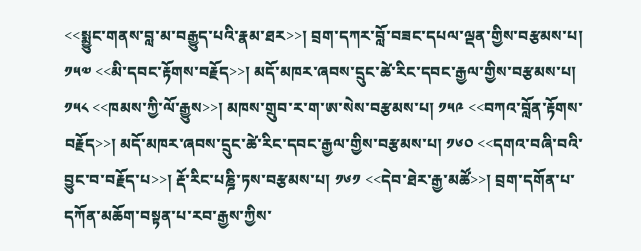<<སྨྱུང་གནས་བླ་མ་བརྒྱུད་པའི་རྣམ་ཐར>>། བྲག་དཀར་བློ་བཟང་དཔལ་ལྡན་གྱིས་བརྩམས་པ། ༡༥༧ <<མི་དབང་རྟོགས་བརྗོད>>། མདོ་མཁར་ཞབས་དྲུང་ཚེ་རིང་དབང་རྒྱལ་གྱིས་བརྩམས་པ། ༡༥༨ <<ཁམས་ཀྱི་ལོ་རྒྱུས>>། མཁས་གྲུབ་ར་ག་ཨ་སེས་བརྩམས་པ། ༡༥༩ <<བཀའ་བློན་རྟོགས་བརྗོད>>། མདོ་མཁར་ཞབས་དྲུང་ཚེ་རིང་དབང་རྒྱལ་གྱིས་བརྩམས་པ། ༡༦༠ <<དགའ་བཞི་བའི་བྱུང་བ་བརྗོད་པ>>། རྡོ་རིང་པཎྜི་ཏས་བརྩམས་པ། ༡༦༡ <<དེབ་ཐེར་རྒྱ་མཚོ>>། བྲག་དགོན་པ་དཀོན་མཆོག་བསྟན་པ་རབ་རྒྱས་ཀྱིས་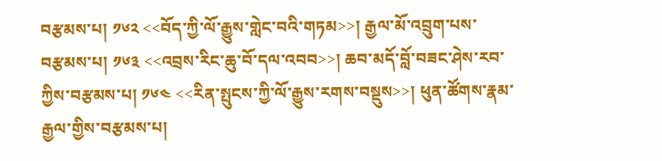བརྩམས་པ། ༡༦༢ <<བོད་ཀྱི་ལོ་རྒྱུས་གླེང་བའི་གཏམ>>། རྒྱལ་མོ་འབྲུག་པས་བརྩམས་པ། ༡༦༣ <<འབྲས་རིང་ཆུ་བོ་དལ་འབབ>>། ཆབ་མདོ་བློ་བཟང་ཤེས་རབ་ཀྱིས་བརྩམས་པ། ༡༦༤ <<རིན་སྤུངས་ཀྱི་ལོ་རྒྱུས་རགས་བསྡུས>>། ཕུན་ཚོགས་རྣམ་རྒྱལ་གྱིས་བརྩམས་པ།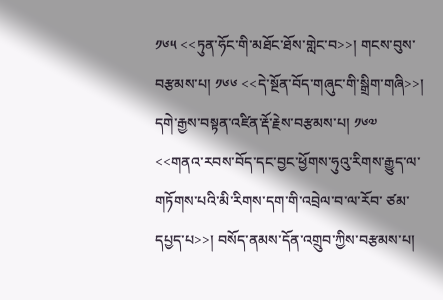༡༦༥ <<ཏུན་ཧོང་གི་མཐོང་ཐོས་གླེང་བ>>། གངས་བུས་བརྩམས་པ། ༡༦༦ <<དེ་སྔོན་བོད་གཞུང་གི་སྒྲིག་གཞི>>། དགེ་རྒྱས་བསྟན་འཛིན་རྡོ་རྗེས་བརྩམས་པ། ༡༦༧ <<གནའ་རབས་བོད་དང་བྱང་ཕྱོགས་ཧུའུ་རིགས་རྒྱུད་ལ་གཏོགས་པའི་མི་རིགས་དག་གི་འབྲེལ་བ་ལ་རོབ་ ཙམ་དཔྱད་པ>>། བསོད་ནམས་དོན་འགྲུབ་ཀྱིས་བརྩམས་པ།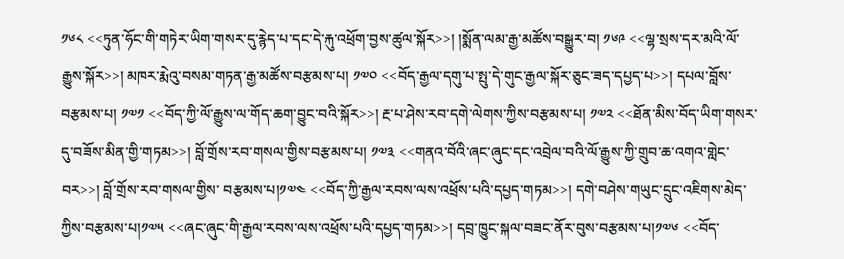༡༦༨ <<ཏུན་ཧོང་གི་གཏེར་ཡིག་གསར་དུ་རྙེད་པ་དང་དེ་རྐུ་འཕྲོག་བྱས་ཚུལ་སྐོར>>། །སྨོན་ལམ་རྒྱ་མཚོས་བསྒྱུར་བ། ༡༦༩ <<ལྷ་སྲས་དར་མའི་ལོ་རྒྱུས་སྐོར>>། མཁར་རྨེའུ་བསམ་གཏན་རྒྱ་མཚོས་བརྩམས་པ། ༡༧༠ <<བོད་རྒྱལ་དགུ་པ་སྤུ་དེ་གུང་རྒྱལ་སྐོར་ཅུང་ཟད་དཔྱད་པ>>། དཔལ་བློས་བརྩམས་པ། ༡༧༡ <<བོད་ཀྱི་ལོ་རྒྱུས་ལ་གོད་ཆག་བྱུང་བའི་སྐོར>>། རྔ་པ་ཤེས་རབ་དགེ་ལེགས་ཀྱིས་བརྩམས་པ། ༡༧༢ <<ཐོན་མིས་བོད་ཡིག་གསར་དུ་བཟོས་མིན་གྱི་གཏམ>>། བློ་གྲོས་རབ་གསལ་གྱིས་བརྩམས་པ། ༡༧༣ <<གནའ་བོའི་ཞང་ཞུང་དང་འབྲེལ་བའི་ལོ་རྒྱུས་ཀྱི་གྲུབ་ཆ་འགའ་གླེང་བར>>། བློ་གྲོས་རབ་གསལ་གྱིས་ བརྩམས་པ།༡༧༤ <<བོད་ཀྱི་རྒྱལ་རབས་ལས་འཕྲོས་པའི་དཔྱད་གཏམ>>། དགེ་བཤེས་གཡུང་དྲུང་འཇིགས་མེད་ཀྱིས་བརྩམས་པ།༡༧༥ <<ཞང་ཞུང་གི་རྒྱལ་རབས་ལས་འཕྲོས་པའི་དཔྱད་གཏམ>>། དབྲ་ཁྱུང་སྐལ་བཟང་ནོར་བུས་བརྩམས་པ།༡༧༦ <<བོད་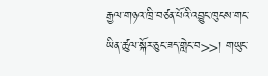རྒྱལ་གཉའ་ཁྲི་བཙན་པོའི་འབྱུང་ཁུངས་གང་ཡིན་ཚུལ་སྐོར་ཅུང་ཟད་གླེང་བ>>། གཡུང་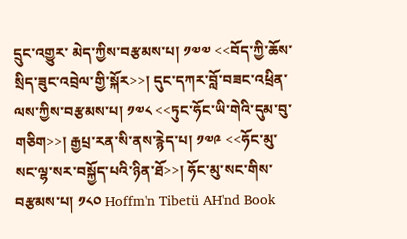དྲུང་འགྱུར་ མེད་ཀྱིས་བརྩམས་པ། ༡༧༧ <<བོད་ཀྱི་ཆོས་སྲིད་ཟུང་འབྲེལ་གྱི་སྐོར>>། དུང་དཀར་བློ་བཟང་འཕྲིན་ལས་ཀྱིས་བརྩམས་པ། ༡༧༨ <<ཏུང་ཧོང་ཡི་གེའི་དུམ་བུ་གཅིག>>། རྒྱཔྲ་རན་སི་ནས་རྙེད་པ། ༡༧༩ <<ཧོང་མུ་སང་ལྷ་སར་བསྐྱོད་པའི་ཉིན་ཐོ>>། ཧོང་མུ་སང་གིས་བརྩམས་པ། ༡༨༠ Hoffm'n Tibetü AH'nd Book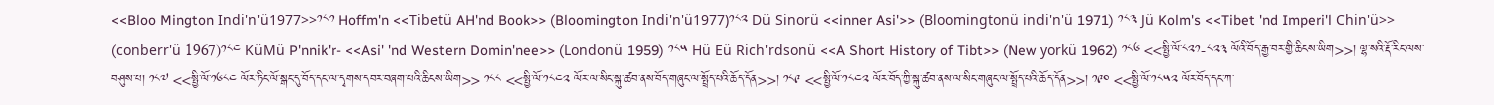<<Bloo Mington Indi'n'ü1977>>༡༨༡ Hoffm'n <<Tibetü AH'nd Book>> (Bloomington Indi'n'ü1977)༡༨༢ Dü Sinorü <<inner Asi'>> (Bloomingtonü indi'n'ü 1971) ༡༨༣ Jü Kolm's <<Tibet 'nd Imperi'l Chin'ü>> (conberr'ü 1967)༡༨༤ KüMü P'nnik'r- <<Asi' 'nd Western Domin'nee>> (Londonü 1959) ༡༨༥ Hü Eü Rich'rdsonü <<A Short History of Tibt>> (New yorkü 1962) ༡༨༦ <<སྤྱི་ལོ་༨༢༡-༨༢༣ ལོའི་བོད་རྒྱ་བར་གྱི་ཆིངས་ཡིག>>། ལྷ་སའི་རྡོ་རིང་ལས་བཤུས་པ། ༡༨༧ <<སྤྱི་ལོ་༡༦༨༤ ལོར་ཏིང་ལོ་སྒང་དུ་བོད་དང་ལ་དྭགས་དབར་བཞག་པའི་ཆིངས་ཡིག>> ༡༨༨ <<སྤྱི་ལོ་༡༨༤༢ ལོར་ལ་སིང་སྐུ་ཚབ་ནས་བོད་གཞུང་ལ་སྤྲོད་པའི་ཆོད་དོན>>། ༡༨༩ <<སྤྱི་ལོ་༡༨༤༢ ལོར་བོད་ཀྱི་སྐུ་ཚབ་ནས་ལ་སིང་གཞུང་ལ་སྤྲོད་པའི་ཆོད་དོན>>། ༡༩༠ <<སྤྱི་ལོ་༡༨༥༢ ལོར་བོད་དང་ཀ་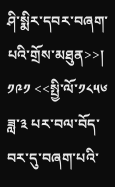ཤི་སྨིར་དབར་བཞག་པའི་གྲོས་མཐུན>>། ༡༩༡ <<སྤྱི་ལོ་༡༨༥༦ ཟླ་༣ པར་བལ་བོད་བར་དུ་བཞག་པའི་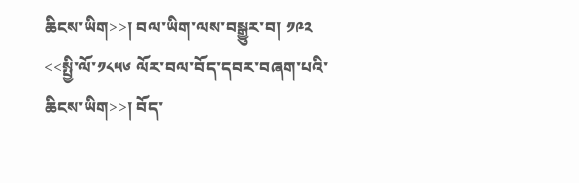ཆིངས་ཡིག>>། བལ་ཡིག་ལས་བསྒྱུར་བ། ༡༩༢ <<སྤྱི་ལོ་༡༨༥༦ ལོར་བལ་བོད་དབར་བཞག་པའི་ཆིངས་ཡིག>>། བོད་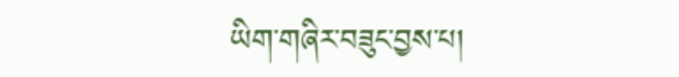ཡིག་གཞིར་བཟུང་བྱས་པ།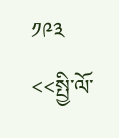༡༩༣ <<སྤྱི་ལོ་